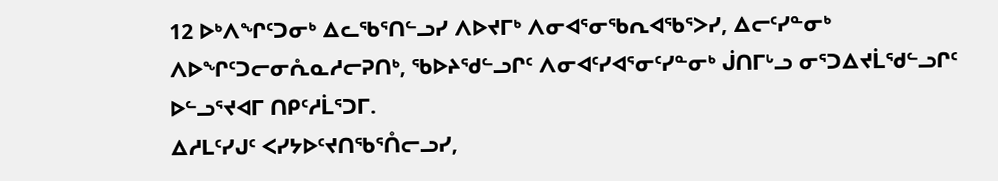12 ᐅᒃᐱᖏᑦᑐᓂᒃ ᐃᓚᖃᕐᑎᓪᓗᓯ ᐱᐅᔪᒥᒃ ᐱᓂᐊᕐᓂᖃᕆᐊᖃᕐᐳᓯ, ᐃᓕᑦᓯᓐᓂᒃ ᐱᐅᖏᑦᑐᓕᓂᕅᓇᓱᓕᕈᑎᒃ, ᖃᐅᔨᖁᓪᓗᒋᑦ ᐱᓂᐊᑦᓯᐊᕐᓂᑦᓯᓐᓂᒃ ᒎᑎᒥᒡᓗ ᓂᕐᑐᐃᔪᒫᖁᓪᓗᒋᑦ ᐅᓪᓗᕐᔪᐊᒥ ᑎᑭᑦᓱᒫᕐᑐᒥ.
ᐃᓱᒪᑦᓯᒍᑦ ᐸᓯᔭᐅᑦᔪᑎᖃᕐᑍᓕᓗᓯ,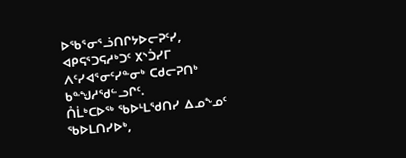ᐅᖃᕐᓂᕐᓘᑎᒋᔭᐅᓕᕈᑦᓯ, ᐊᑭᕋᕐᑐᕋᓱᒃᑐᑦ ᙭ᔅᑑᓯᒥ ᐱᑦᓯᐊᕐᓂᑦᓯᓐᓂᒃ ᑕᑯᓕᕈᑎᒃ ᑲᓐᖑᓱᖁᓪᓗᒋᑦ.
ᑍᒫᒃᑕᐅᖅ ᖃᐅᒻᒪᖁᑎᓯ ᐃᓄᖕᓄᑦ ᖃᐅᒪᑎᓯᐅᒃ,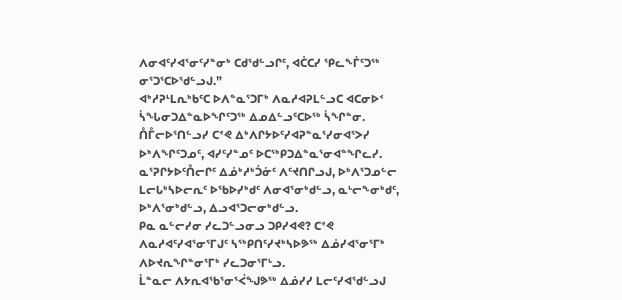ᐱᓂᐊᑦᓯᐊᕐᓂᑦᓯᓐᓂᒃ ᑕᑯᖁᓪᓗᒋᑦ, ᐊᑖᑕᓯ ᕿᓚᖕᒦᑦᑐᖅ ᓂᕐᑐᕐᑕᐅᖁᓪᓗᒍ.”
ᐊᒃᓱᕈᒻᒪᕆᒃᑲᑦᑕ ᐅᐱᓐᓇᕐᑐᒥᒃ ᐱᓇᓱᐊᕈᒪᓪᓗᑕ ᐊᑕᓂᐅᑉ ᓵᖓᓂᑐᐃᓐᓇᐅᖏᑦᑐᖅ ᐃᓄᐃᓪᓗᑦᑕᐅᖅ ᓵᖏᓐᓂ.
ᑍᒤᓕᐅᕐᑎᓪᓗᓯ ᑕᕝᕙ ᐃᒃᐱᒋᔭᐅᑦᓯᐊᕈᓐᓇᕐᓯᓂᐊᕐᐳᓯ ᐅᒃᐱᖏᑦᑐᓄᑦ, ᐊᓯᑦᓯᓐᓄᑦ ᐅᑕᖅᑭᑐᐃᓐᓇᕐᓂᐊᓐᖏᓚᓯ.
ᓇᕐᕈᒋᔭᐅᑦᑍᓕᒋᑦ ᐃᓅᒃᓱᒃᑑᓃᑦ ᐱᑦᔪᑎᒋᓗᒍ, ᐅᒃᐱᕐᑐᓄᓪᓕ ᒪᓕᒐᒃᓴᐅᓕᕆᑦ ᐅᖃᐅᓯᒃᑯᑦ ᐱᓂᐊᕐᓂᒃᑯᓪᓗ, ᓇᒡᓕᖕᓂᒃᑯᑦ, ᐅᒃᐱᕐᓂᒃᑯᓪᓗ, ᐃᓗᐊᕐᑐᓕᓂᒃᑯᓪᓗ.
ᑭᓇ ᓇᓪᓕᓯᓂ ᓯᓚᑐᓪᓗᓂᓗ ᑐᑭᓯᐊᕙ? ᑕᕝᕙ ᐱᓇᓱᐊᑦᓯᐊᕐᓂᕐᒥᒍᑦ ᓴᖅᑭᑎᑦᓯᔪᒃᓴᐅᕗᖅ ᐃᓅᓯᐊᕐᓂᕐᒥᒃ ᐱᐅᔪᕆᖏᓐᓂᕐᒥᒃ ᓯᓚᑐᓂᕐᒥᒡᓗ.
ᒫᓐᓇᓕ ᐱᔭᕆᐊᖃᕐᓂᕐᐹᖑᕗᖅ ᐃᓅᓯᓯ ᒪᓕᑦᓯᐊᖁᓪᓗᒍ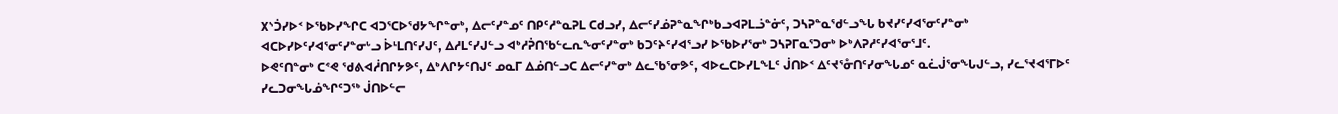᙭ᔅᑑᓯᐅᑉ ᐅᖃᐅᓯᖏᑕ ᐊᑐᕐᑕᐅᖁᔭᖏᓐᓂᒃ, ᐃᓕᑦᓯᓐᓄᑦ ᑎᑭᑦᓱᓐᓇᕈᒪ ᑕᑯᓗᓯ, ᐃᓕᑦᓯᓅᕈᓐᓇᖏᒃᑲᓗᐊᕈᒪᓘᓐᓃᑦ, ᑐᓴᕈᓐᓇᖁᓪᓗᖓ ᑲᔪᓯᑦᓯᐊᕐᓂᑦᓯᓐᓂᒃ ᐊᑕᐅᓯᐅᑦᓯᐊᕐᓂᑦᓯᓐᓂᒡᓗ ᐆᒻᒪᑎᑦᓯᒍᑦ, ᐃᓱᒪᑦᓯᒍᓪᓗ ᐊᒃᓱᕉᑎᖃᓪᓚᕆᖕᓂᑦᓯᓐᓂᒃ ᑲᑐᑦᔨᑦᓯᐊᕐᓗᓯ ᐅᖃᐅᓯᕐᓂᒃ ᑐᓴᕈᒥᓇᕐᑐᓂᒃ ᐅᒃᐱᕈᓱᑦᓯᐊᕐᓂᕐᒧᑦ.
ᐅᕙᑦᑎᓐᓂᒃ ᑕᕝᕙ ᖁᕕᐊᓲᑎᒋᔭᕗᑦ, ᐃᒃᐱᒋᔭᑦᑎᒍᑦ ᓄᓇᒥ ᐃᓅᑎᓪᓗᑕ ᐃᓕᑦᓯᓐᓂᒃ ᐃᓚᖃᕐᓂᕗᑦ, ᐊᐅᓚᑕᐅᓯᒪᖕᒪᑦ ᒎᑎᐅᑉ ᐃᑦᔪᕐᓁᑎᑦᓯᓂᖓᓄᑦ ᓇᓛᒎᕐᓂᖓᒍᓪᓗ, ᓯᓚᕐᔪᐊᕐᒥᐅᑦ ᓯᓚᑐᓂᖓᓅᖏᑦᑐᖅ ᒎᑎᐅᓪᓕ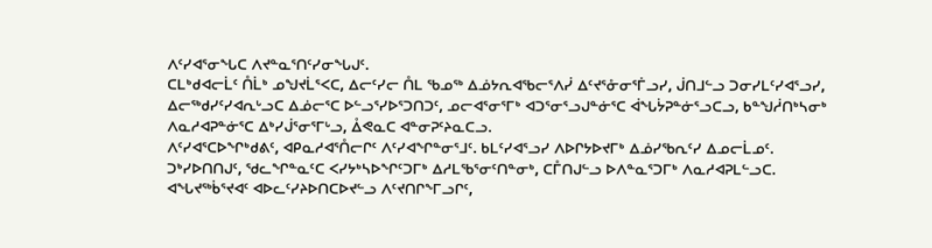ᐱᑦᓯᐊᕐᓂᖓᑕ ᐱᔪᓐᓇᕐᑎᑦᓯᓂᖓᒍᑦ.
ᑕᒪᒃᑯᐊᓕᒫᑦ ᑍᒫᒃ ᓄᖑᔪᒫᕐᐸᑕ, ᐃᓕᑦᓯᓕ ᑍᒪ ᖃᓄᖅ ᐃᓅᔭᕆᐊᖃᓕᕐᐱᓰ ᐃᑦᔪᕐᓁᓂᕐᒦᓗᓯ, ᒎᑎᒧᓪᓗ ᑐᓂᓯᒪᑦᓯᐊᕐᓗᓯ,
ᐃᓕᖅᑯᓯᑦᓯᐊᕆᒡᓗᑕ ᐃᓅᓕᕐᑕ ᐅᓪᓗᕐᓯᐅᕐᑐᑎᑐᑦ, ᓄᓕᐊᕐᓂᕐᒥᒃ ᐊᑐᕐᓂᕐᓗᒍᓐᓃᕐᑕ ᐋᖓᔮᕈᓐᓃᕐᓗᑕᓗ, ᑲᓐᖑᓲᑎᒃᓴᓂᒃ ᐱᓇᓱᐊᕈᓐᓃᕐᑕ ᐃᒃᓯᒎᕐᓂᕐᒥᒡᓗ, ᐂᕙᓇᑕ ᐊᓐᓂᕈᑦᔨᓇᑕᓗ.
ᐱᑦᓯᐊᕐᑕᐅᖏᒃᑯᕕᑦ, ᐊᑭᓇᓱᐊᕐᑍᓕᒋᑦ ᐱᑦᓯᐊᖏᓐᓂᕐᒧᑦ. ᑲᒪᑦᓯᐊᕐᓗᓯ ᐱᐅᒋᔭᐅᔪᒥᒃ ᐃᓅᓯᖃᕆᑦᓯ ᐃᓄᓕᒫᓄᑦ.
ᑐᒃᓯᐅᑎᑎᒍᑦ, ᖁᓚᖏᓐᓇᑦᑕ ᐸᓯᔭᒃᓴᐅᖏᑦᑐᒥᒃ ᐃᓱᒪᖃᕐᓂᑦᑎᓐᓂᒃ, ᑕᒤᑎᒍᓪᓗ ᐅᐱᓐᓇᕐᑐᒥᒃ ᐱᓇᓱᐊᕈᒪᓪᓗᑕ.
ᐊᖓᔪᖅᑳᕐᔪᐊᑦ ᐊᐅᓚᑦᓯᔨᐅᑎᑕᐅᔪᓪᓗ ᐱᑦᔪᑎᒋᖕᒥᓗᒋᑦ,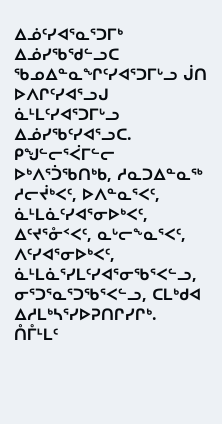ᐃᓅᑦᓯᐊᕐᓇᕐᑐᒥᒃ ᐃᓅᓯᖃᖁᓪᓗᑕ ᖃᓄᐃᓐᓇᖏᑦᓯᐊᕐᑐᒥᒡᓗ ᒎᑎ ᐅᐱᒋᑦᓯᐊᕐᓗᒍ ᓈᒻᒪᑦᓯᐊᕐᑐᒥᒡᓗ ᐃᓅᓯᖃᑦᓯᐊᕐᓗᑕ.
ᑭᖑᓪᓕᕐᐹᒥᓪᓕ ᐅᒃᐱᕐᑑᖃᑎᒃᑲ, ᓱᓇᑐᐃᓐᓇᖅ ᓱᓕᔫᒃᐸᑦ, ᐅᐱᓐᓇᕐᐸᑦ, ᓈᒻᒪᓈᑦᓯᐊᕐᓂᐅᒃᐸᑦ, ᐃᑦᔪᕐᓁᑉᐸᑦ, ᓇᒡᓕᖕᓇᕐᐸᑦ, ᐱᑦᓯᐊᕐᓂᐅᒃᐸᑦ, ᓈᒻᒪᓈᕐᓯᒪᑦᓯᐊᕐᓂᖃᕐᐸᓪᓗ, ᓂᕐᑐᕐᓇᕐᑐᖃᕐᐸᓪᓗ, ᑕᒪᒃᑯᐊ ᐃᓱᒪᒃᓴᕐᓯᐅᕈᑎᒋᓯᒋᒃ.
ᑍᒤᒻᒪᑦ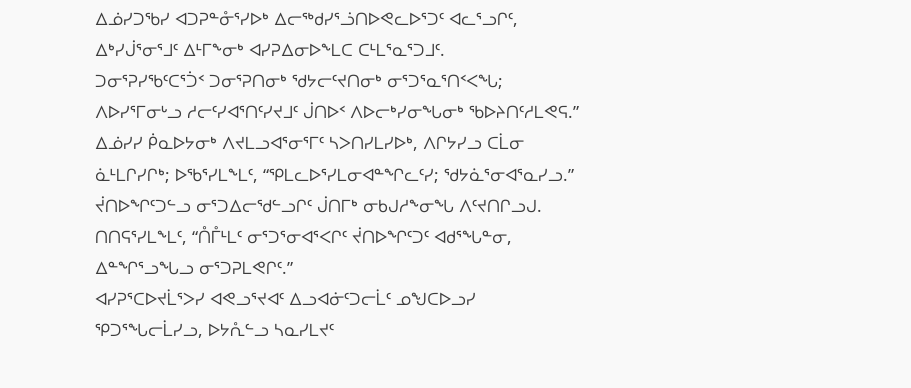ᐃᓅᓯᑐᖃᓯ ᐊᑐᕈᓐᓁᕐᓯᐅᒃ ᐃᓕᖅᑯᓯᕐᓘᑎᐅᕙᓚᐅᕐᑐᑦ ᐊᓚᕐᓗᒋᑦ, ᐃᒃᓯᒎᕐᓂᕐᒧᑦ ᐃᒻᒥᖕᓂᒃ ᐊᓯᕈᐃᓂᐅᖕᒪᑕ ᑕᒻᒪᕐᓇᕐᑐᒧᑦ.
ᑐᓂᕐᕈᓯᖃᑦᑕᕐᑑᑉ ᑐᓂᕐᕈᑎᓂᒃ ᖁᔭᓕᑦᔪᑎᓂᒃ ᓂᕐᑐᕐᓇᕐᑎᑉᐸᖓ; ᐱᐅᓯᕐᒥᓂᒡᓗ ᓱᓕᑦᓯᐊᕐᑎᑦᓯᔪᒧᑦ ᒎᑎᐅᑉ ᐱᐅᓕᒃᓯᓂᖓᓂᒃ ᖃᐅᔨᑎᑦᓱᒪᕙᕋ.”
ᐃᓅᓯᓯ ᑮᓇᐅᔭᓂᒃ ᐱᔪᒪᓗᐊᕐᓂᕐᒥᑦ ᓴᐳᑎᓯᒪᓯᐅᒃ, ᐱᒋᔭᓯᓗ ᑕᒫᓂ ᓈᒻᒪᒋᓯᒋᒃ; ᐅᖃᕐᓯᒪᖕᒪᑦ, “ᕿᒪᓚᐅᕐᓯᒪᓂᐊᓐᖏᓚᑦᓯ; ᖁᔭᓈᕐᓂᐊᕐᓇᓯᓗ.”
ᔫᑎᐅᖏᑦᑐᓪᓗ ᓂᕐᑐᐃᓕᖁᓪᓗᒋᑦ ᒎᑎᒥᒃ ᓂᑲᒍᓱᖕᓂᖓ ᐱᑦᔪᑎᒋᓗᒍ. ᑎᑎᕋᕐᓯᒪᖕᒪᑦ, “ᑍᒤᒻᒪᑦ ᓂᕐᑐᕐᓂᐊᕐᐸᒋᑦ ᔫᑎᐅᖏᑦᑐᑦ ᐊᑯᕐᖓᓐᓂ, ᐃᓐᖏᕐᓗᖓᓗ ᓂᕐᑐᕈᒪᕙᒋᑦ.”
ᐊᓯᕈᕐᑕᐅᔪᒫᕐᐳᓯ ᐊᕙᓗᕐᔪᐊᑦ ᐃᓗᐊᓃᑦᑐᓕᒫᑦ ᓄᖑᑕᐅᓗᓯ ᕿᑐᕐᖓᓕᒫᓯᓗ, ᐅᔭᕅᓪᓗ ᓴᓇᓯᒪᔪᑦ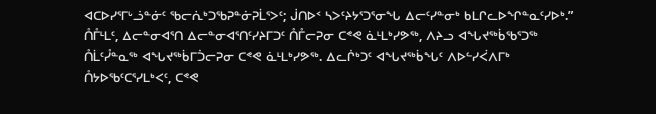ᐊᑕᐅᓯᕐᒥᒡᓘᓐᓃᑦ ᖃᓕᕇᒃᑐᖃᕈᓐᓃᕈᒫᕐᐳᑦ; ᒎᑎᐅᑉ ᓴᐳᑦᔨᔭᕐᑐᕐᓂᖓ ᐃᓕᑦᓯᓐᓂᒃ ᑲᒪᒋᓚᐅᖏᓐᓇᑦᓯᐅᒃ.”
ᑍᒤᒻᒪᑦ, ᐃᓕᓐᓂᐊᕐᑎ ᐃᓕᓐᓂᐊᕐᑎᑦᓯᔨᒥᑐᑦ ᑍᒤᓕᕈᓂ ᑕᕝᕙ ᓈᒻᒪᒃᓯᕗᖅ, ᐱᔨᓗ ᐊᖓᔪᖅᑳᖃᕐᑐᖅ ᑍᒫᑦᓮᓐᓇᖅ ᐊᖓᔪᖅᑳᒥᑑᓕᕈᓂ ᑕᕝᕙ ᓈᒻᒪᒃᓯᕗᖅ. ᐃᓚᒌᒃᑐᑦ ᐊᖓᔪᖅᑳᖓᑦ ᐱᐅᓪᓯᐹᐱᒥᒃ ᑍᔭᐅᖃᑦᑕᕐᓯᒪᒃᐸᑦ, ᑕᕝᕙ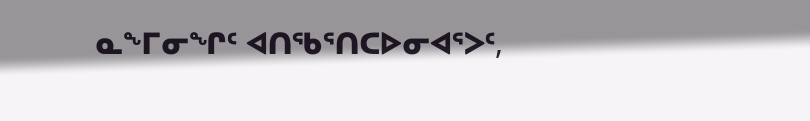ᓇᖕᒥᓂᖏᑦ ᐊᑎᖃᕐᑎᑕᐅᓂᐊᕐᐳᑦ,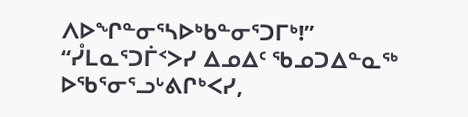ᐱᐅᖏᓐᓂᕐᓴᐅᒃᑲᓐᓂᕐᑐᒥᒃ!”
“ᓮᒪᓇᕐᑐᒦᑉᐳᓯ ᐃᓄᐃᑦ ᖃᓄᑐᐃᓐᓇᖅ ᐅᖃᕐᓂᕐᓗᒡᕕᒋᒃᐸᓯ,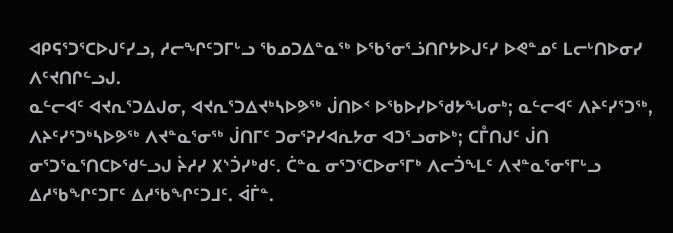ᐊᑭᕋᕐᑐᕐᑕᐅᒍᑦᓯᓗ, ᓱᓕᖏᑦᑐᒥᒡᓗ ᖃᓄᑐᐃᓐᓇᖅ ᐅᖃᕐᓂᕐᓘᑎᒋᔭᐅᒍᑦᓯ ᐅᕙᓐᓄᑦ ᒪᓕᒡᑎᐅᓂᓯ ᐱᑦᔪᑎᒋᓪᓗᒍ.
ᓇᓪᓕᐊᑦ ᐊᔪᕆᕐᑐᐃᒍᓂ, ᐊᔪᕆᕐᑐᐃᔪᒃᓴᐅᕗᖅ ᒎᑎᐅᑉ ᐅᖃᐅᓯᐅᖁᔭᖓᓂᒃ; ᓇᓪᓕᐊᑦ ᐱᔨᑦᓯᕐᑐᖅ, ᐱᔨᑦᓯᕐᑐᒃᓴᐅᕗᖅ ᐱᔪᓐᓇᕐᓂᖅ ᒎᑎᒥᑦ ᑐᓂᕐᕈᓯᐊᕆᔭᓂ ᐊᑐᕐᓗᓂᐅᒃ; ᑕᒤᑎᒍᑦ ᒎᑎ ᓂᕐᑐᕐᓇᕐᑎᑕᐅᖁᓪᓗᒍ ᔩᓱᓯ ᙭ᔅᑑᓯᒃᑯᑦ. ᑖᓐᓇ ᓂᕐᑐᕐᑕᐅᓂᕐᒥᒃ ᐱᓕᑑᖕᒪᑦ ᐱᔪᓐᓇᕐᓂᕐᒥᒡᓗ ᐃᓱᖃᖏᑦᑐᒥᑦ ᐃᓱᖃᖏᑦᑐᒧᑦ. ᐋᒦᓐ.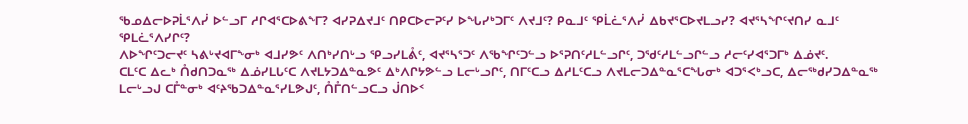ᖃᓄᐃᓕᐅᕈᒫᕐᐱᓰ ᐅᓪᓗᒥ ᓱᒋᐊᕐᑕᐅᕕᖕᒥ? ᐊᓯᕈᐃᔪᒧᑦ ᑎᑭᑕᐅᓕᕈᑦᓯ ᐅᖓᓯᒃᑐᒥᑦ ᐱᔪᒧᑦ? ᑭᓇᒧᑦ ᕿᒫᓛᕐᐱᓰ ᐃᑲᔪᕐᑕᐅᔪᒪᓗᓯ? ᐊᔪᕐᓴᖏᑦᔪᑎᓯ ᓇᒧᑦ ᕿᒪᓛᕐᐱᓯᒋᑦ?
ᐱᐅᖏᑦᑐᓕᔪᑦ ᓴᕕᒡᔪᐊᒥᖕᓂᒃ ᐊᒧᓯᕗᑦ ᐱᑎᒃᓯᑎᒡᓗ ᕿᓗᓯᒪᕔᑦ, ᐊᔪᕐᓴᕐᑐᑦ ᐱᖃᖏᑦᑐᓪᓗ ᐅᕐᕈᑎᑦᓱᒪᓪᓗᒋᑦ, ᑐᖁᑦᓱᒪᓪᓗᒋᓪᓗ ᓱᓕᑦᓯᐊᕐᑐᒥᒃ ᐃᓅᔪᑦ.
ᑕᒪᑦᑕ ᐃᓚᒃ ᑍᑯᑎᑐᓇᖅ ᐃᓅᓯᒪᒐᑦᑕ ᐱᔪᒪᔭᑐᐃᓐᓇᕗᑦ ᐃᒃᐱᒋᔭᕗᓪᓗ ᒪᓕᒡᓗᒋᑦ, ᑎᒥᑦᑕᓗ ᐃᓱᒪᑦᑕᓗ ᐱᔪᒪᓕᑐᐃᓐᓇᕐᑕᖓᓂᒃ ᐊᑐᕐᐸᒃᓗᑕ, ᐃᓕᖅᑯᓯᑐᐃᓐᓇᖅ ᒪᓕᒡᓗᒍ ᑕᒤᓐᓂᒃ ᐊᑦᔨᖃᑐᐃᓐᓇᕐᓯᒪᕗᒍᑦ, ᑍᒤᑎᓪᓗᑕᓗ ᒎᑎᐅᑉ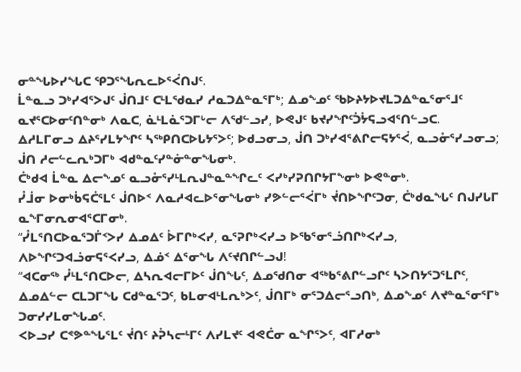ᓂᓐᖓᐅᓯᖓᑕ ᕿᑐᕐᖓᕆᓚᐅᕐᐹᑎᒍᑦ.
ᒫᓐᓇᓗ ᑐᒃᓯᐊᕐᐳᒍᑦ ᒎᑎᒧᑦ ᑕᒻᒪᖁᓇᓯ ᓱᓇᑐᐃᓐᓇᕐᒥᒃ; ᐃᓄᖕᓄᑦ ᖃᐅᔨᔭᐅᔪᒪᑐᐃᓐᓇᕐᓂᕐᒧᑦ ᓇᔪᕐᑕᐅᓂᑦᑎᓐᓂᒃ ᐱᓇᑕ, ᓈᒻᒪᓈᕐᑐᒥᒡᓕ ᐱᖁᓪᓗᓯ, ᐅᕙᒍᑦ ᑲᔪᓯᖏᑦᑑᔮᕋᓗᐊᕐᑎᓪᓗᑕ.
ᐃᓱᒪᒥᓂᓗ ᐃᔨᕐᓯᒪᔭᖏᑦ ᓴᖅᑭᑎᑕᐅᒐᔭᕐᐳᑦ; ᐅᑯᓗᓂᓗ, ᒎᑎ ᑐᒃᓯᐊᕐᕕᒋᓕᕋᔭᕐᐹ, ᓇᓗᓁᕐᓯᓗᓂᓗ; ᒎᑎ ᓱᓕᓪᓚᕆᒃᑐᒥᒃ ᐊᑯᓐᓇᑦᓯᓐᓃᓐᓂᖓᓂᒃ.
ᑖᒃᑯᐊ ᒫᓐᓇ ᐃᓕᖕᓄᑦ ᓇᓗᓁᕐᓯᒻᒪᕆᒍᓐᓇᓐᖏᓚᑦ ᐸᓯᒃᓯᕈᑎᒋᔭᒥᖕᓂᒃ ᐅᕙᓐᓂᒃ.
ᓮᒨᓂ ᐅᓂᒃᑳᕋᑖᕐᒪᑦ ᒎᑎᐅᑉ ᐱᓇᓱᐊᓚᐅᕐᓂᖓᓂᒃ ᓯᕗᓪᓕᕐᐹᒥᒃ ᔫᑎᐅᖏᑦᑐᓂ, ᑖᒃᑯᓇᖓᑦ ᑎᒍᓯᒐᒥ ᓇᖕᒥᓂᕆᓂᐊᕐᑕᒥᓂᒃ.
“ᓮᒪᕐᑎᑕᐅᓇᕐᑐᒦᑉᐳᓯ ᐃᓄᐃᑦ ᐆᒥᒋᒃᐸᓯ, ᓇᕐᕈᒋᒃᐸᓯᓗ ᐅᖃᕐᓂᕐᓘᑎᒋᒃᐸᓯᓗ, ᐱᐅᖏᑦᑐᐊᓘᓂᕋᕐᐸᓯᓗ, ᐃᓅᑉ ᐃᕐᓂᖓ ᐱᑦᔪᑎᒋᓪᓗᒍ!
“ᐊᑕᓂᖅ ᓮᒻᒪᕐᑎᑕᐅᓕ, ᐃᓴᕆᐊᓕᒥᐅᑦ ᒎᑎᖓᑦ, ᐃᓄᖁᑎᓂ ᐊᖅᑲᕐᕕᒋᓪᓗᒋᑦ ᓴᐳᑎᔭᕐᑐᕐᒪᒋᑦ,
ᐃᓄᐃᓪᓕ ᑕᒪᑐᒥᖓ ᑕᑯᓐᓇᕐᑐᑦ, ᑲᒪᓂᐊᒻᒪᕆᒃᐳᑦ, ᒎᑎᒥᒃ ᓂᕐᑐᐃᓕᕐᓗᑎᒃ, ᐃᓄᖕᓄᑦ ᐱᔪᓐᓇᕐᓂᕐᒥᒃ ᑐᓂᓯᓯᒪᓂᖓᓄᑦ.
ᐸᐅᓗᓯ ᑕᕝᕗᓐᖓᕐᒪᑦ ᔫᑎᑦ ᔨᕉᓴᓕᒻᒥᑦ ᐱᓯᒪᔪᑦ ᐊᕙᑖᓂ ᓇᖏᕐᐳᑦ, ᐊᒥᓱᓂᒃ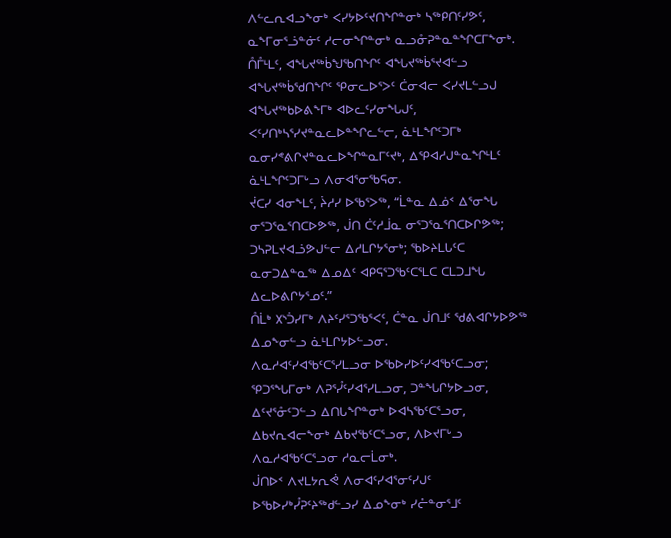ᐱᓪᓚᕆᐊᓗᖕᓂᒃ ᐸᓯᔭᐅᑦᔪᑎᖏᓐᓂᒃ ᓴᖅᑭᑎᑦᓯᕗᑦ, ᓇᖕᒥᓂᕐᓘᓐᓃᑦ ᓱᓕᓂᖏᓐᓂᒃ ᓇᓗᓁᕈᓐᓇᓐᖏᑕᒥᖕᓂᒃ.
ᑍᒤᒻᒪᑦ, ᐊᖓᔪᖅᑳᖑᖃᑎᖏᑦ ᐊᖓᔪᖅᑳᕐᔪᐊᓪᓗ ᐊᖓᔪᖅᑳᖁᑎᖏᑦ ᕿᓂᓚᐅᕐᐳᑦ ᑖᓂᐊᓕ ᐸᓯᔪᒪᓪᓗᒍ ᐊᖓᔪᖅᑲᐅᕕᖕᒥᒃ ᐊᐅᓚᑦᓯᓂᖓᒍᑦ, ᐸᑦᓯᑎᒃᓴᕐᓯᔪᓐᓇᓚᐅᓐᖏᓚᓪᓕ, ᓈᒻᒪᖏᑦᑐᒥᒃ ᓇᓂᓯᕝᕕᒋᔪᓐᓇᓚᐅᖏᓐᓇᒥᑦᔪᒃ, ᐃᕿᐊᓱᒍᓐᓇᖏᒻᒪᑦ ᓈᒻᒪᖏᑦᑐᒥᒡᓗ ᐱᓂᐊᕐᓂᖃᕋᓂ.
ᔫᑕᓯ ᐊᓂᖕᒪᑦ, ᔩᓱᓯ ᐅᖃᕐᐳᖅ, “ᒫᓐᓇ ᐃᓅᑉ ᐃᕐᓂᖓ ᓂᕐᑐᕐᓇᕐᑎᑕᐅᕗᖅ, ᒎᑎ ᑖᑦᓱᒨᓇ ᓂᕐᑐᕐᓇᕐᑎᑕᐅᒋᕗᖅ;
ᑐᓴᕈᒪᔪᐊᓘᕗᒍᓪᓕ ᐃᓱᒪᒋᔭᕐᓂᒃ; ᖃᐅᔨᒪᒐᑦᑕ ᓇᓂᑐᐃᓐᓇᖅ ᐃᓄᐃᑦ ᐊᑭᕋᕐᑐᖃᑦᑕᕐᒪᑕ ᑕᒪᑐᒧᖓ ᐃᓚᐅᕕᒋᔭᕐᓄᑦ.”
ᑍᒫᒃ ᙭ᔅᑑᓯᒥᒃ ᐱᔨᑦᓯᕐᑐᖃᕐᐸᑦ, ᑖᓐᓇ ᒎᑎᒧᑦ ᖁᕕᐊᒋᔭᐅᕗᖅ ᐃᓄᖕᓂᓪᓗ ᓈᒻᒪᒋᔭᐅᓪᓗᓂ.
ᐱᓇᓱᐊᑦᓯᐊᖃᑦᑕᕐᓯᒪᓗᓂ ᐅᖃᐅᓯᐅᑦᓯᐊᖃᑦᑕᓗᓂ; ᕿᑐᕐᖓᒥᓂᒃ ᐱᕈᕐᓮᑦᓯᐊᕐᓯᒪᓗᓂ, ᑐᓐᖓᒋᔭᐅᓗᓂ, ᐃᑦᔪᕐᓁᑦᑐᓪᓗ ᐃᑎᒐᖏᓐᓂᒃ ᐅᐊᓴᖃᑦᑕᕐᓗᓂ, ᐃᑲᔪᕆᐊᓕᖕᓂᒃ ᐃᑲᔪᖃᑦᑕᕐᓗᓂ, ᐱᐅᔪᒥᒡᓗ ᐱᓇᓱᐊᖃᑦᑕᕐᓗᓂ ᓱᓇᓕᒫᓂᒃ.
ᒎᑎᐅᑉ ᐱᔪᒪᔭᕆᕚ ᐱᓂᐊᑦᓯᐊᕐᓂᑦᓯᒍᑦ ᐅᖃᐅᓯᒃᓮᕈᑦᔨᖅᑯᓪᓗᓯ ᐃᓄᖕᓂᒃ ᓯᓔᓐᓂᕐᒧᑦ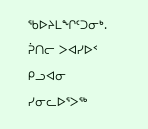ᖃᐅᔨᒪᖏᑦᑐᓂᒃ.
ᕉᑎᓕ ᐳᐊᓯᐅᑉ ᑭᓗᐊᓂ ᓯᓂᓚᐅᕐᐳᖅ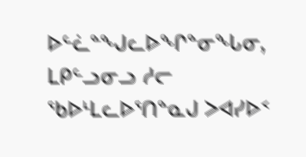ᐅᓪᓛᓐᖑᓚᐅᖏᓐᓂᖓᓂ, ᒪᑭᓪᓗᓂᓗ ᓱᓕ ᖃᐅᒻᒪᓚᐅᕐᑎᓐᓇᒍ ᐳᐊᓯᐅᑉ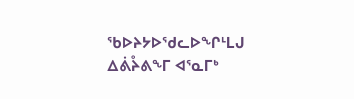ᖃᐅᔨᔭᐅᖁᓚᐅᖏᒻᒪᒍ ᐃᕖᔧᕕᖕᒥ ᐊᕐᓇᒥᒃ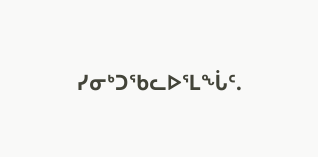ᓯᓂᒃᑐᖃᓚᐅᕐᒪᖔᑦ.